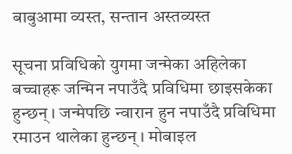बाबुआमा व्यस्त, सन्तान अस्तव्यस्त

सूचना प्रविधिको युगमा जन्मेका अहिलेका बच्चाहरू जन्मिन नपाउँदै प्रविधिमा छाइसकेका हुन्छन् । जन्मेपछि न्वारान हुन नपाउँदै प्रविधिमा रमाउन थालेका हुन्छन् । मोबाइल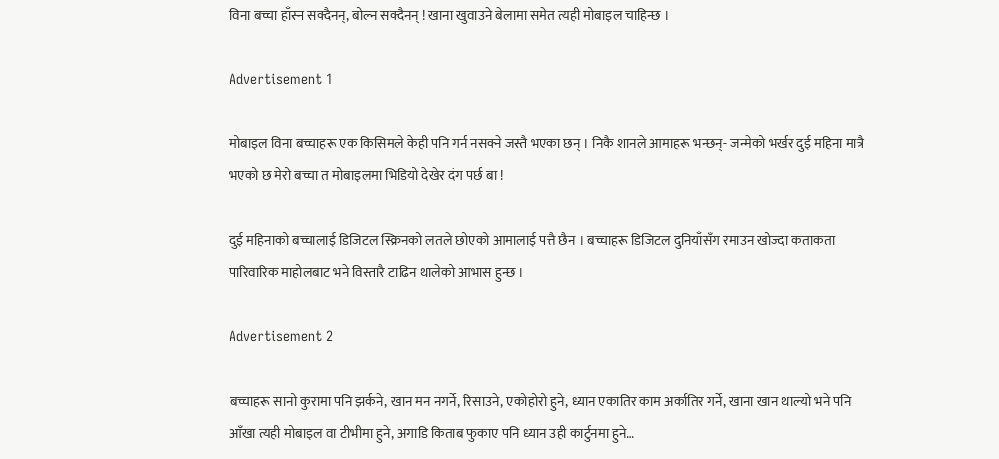विना बच्चा हाँस्न सक्दैनन्, बोल्न सक्दैनन् ! खाना खुवाउने बेलामा समेत त्यही मोबाइल चाहिन्छ ।

Advertisement 1

मोबाइल विना बच्चाहरू एक किसिमले केही पनि गर्न नसक्ने जस्तै भएका छन् । निकै शानले आमाहरू भन्छन्- जन्मेको भर्खर दुई महिना मात्रै भएको छ मेरो बच्चा त मोबाइलमा भिडियो देखेर दंग पर्छ बा !

दुई महिनाको बच्चालाई डिजिटल स्क्रिनको लतले छोएको आमालाई पत्तै छैन । बच्चाहरू डिजिटल दुनियाँसँग रमाउन खोज्दा कताकता पारिवारिक माहोलबाट भने विस्तारै टाढिन थालेको आभास हुन्छ ।

Advertisement 2

बच्चाहरू सानो कुरामा पनि झर्कने, खान मन नगर्ने, रिसाउने, एकोहोरो हुने, ध्यान एकातिर काम अर्कातिर गर्ने, खाना खान थाल्यो भने पनि आँखा त्यही मोबाइल वा टीभीमा हुने, अगाडि किताब फुकाए पनि ध्यान उही कार्टुनमा हुने…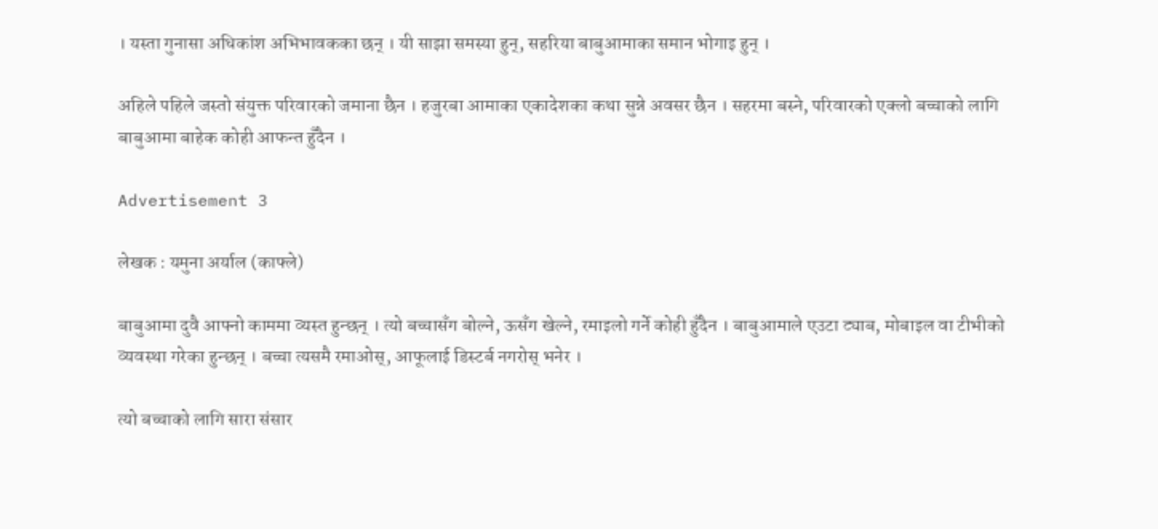। यस्ता गुनासा अधिकांश अभिभावकका छन् । यी साझा समस्या हुन्, सहरिया बाबुआमाका समान भोगाइ हुन् ।

अहिले पहिले जस्तो संयुक्त परिवारको जमाना छैन । हजुरबा आमाका एकादेशका कथा सुन्ने अवसर छैन । सहरमा बस्ने, परिवारको एक्लो बच्चाको लागि बाबुआमा बाहेक कोही आफन्त हुँदैन ।

Advertisement 3

लेखक : यमुना अर्याल (काफ्ले)

बाबुआमा दुवै आफ्नो काममा व्यस्त हुन्छन् । त्यो बच्चासँग बोल्ने, ऊसँग खेल्ने, रमाइलो गर्ने कोही हुँदैन । बाबुआमाले एउटा ट्याब, मोबाइल वा टीभीको व्यवस्था गरेका हुन्छन् । बच्चा त्यसमै रमाओस्, आफूलाई डिस्टर्ब नगरोस् भनेर ।

त्यो बच्चाको लागि सारा संसार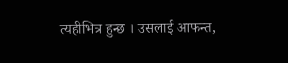त्यहीभित्र हुन्छ । उसलाई आफन्त,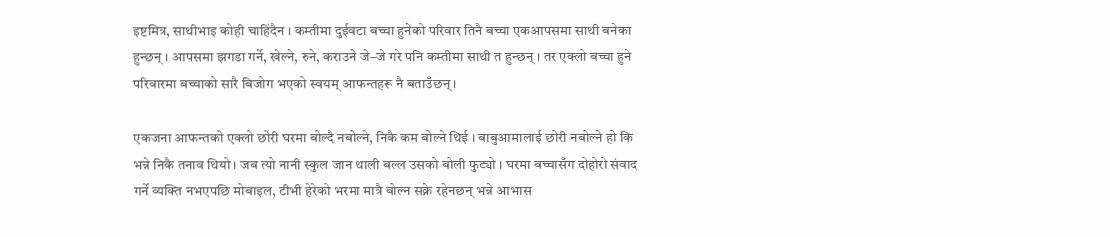इष्टमित्र, साथीभाइ कोही चाहिंदैन । कम्तीमा दुईवटा बच्चा हुनेको परिवार तिनै बच्चा एकआपसमा साथी बनेका हुन्छन् । आपसमा झगडा गर्ने, खेल्ने, रुने, कराउने जे–जे गरे पनि कम्तीमा साथी त हुन्छन् । तर एक्लो बच्चा हुने परिवारमा बच्चाको सारै बिजोग भएको स्वयम् आफन्तहरू नै बताउँछन् ।

एकजना आफन्तको एक्लो छोरी घरमा बोल्दै नबोल्ने, निकै कम बोल्ने थिई । बाबुआमालाई छोरी नबोल्ने हो कि भन्ने निकै तनाव थियो । जब त्यो नानी स्कुल जान थाली बल्ल उसको बोली फुट्यो । घरमा बच्चासँग दोहोरो संवाद गर्ने व्यक्ति नभएपछि मोबाइल, टीभी हेरेको भरमा मात्रै बोल्न सक्ने रहेनछन् भन्ने आभास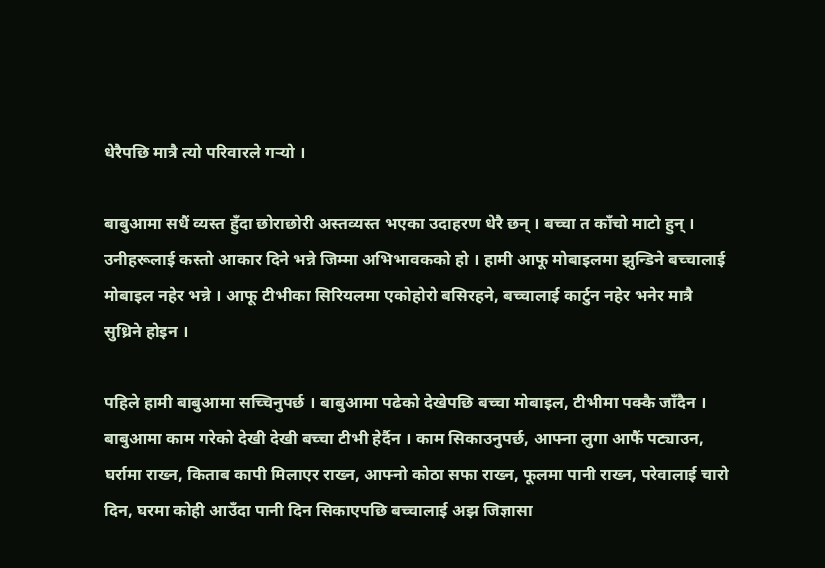धेरैपछि मात्रै त्यो परिवारले गर्‍यो ।

बाबुआमा सधैं व्यस्त हुँदा छोराछोरी अस्तव्यस्त भएका उदाहरण धेरै छन् । बच्चा त काँचो माटो हुन् । उनीहरूलाई कस्तो आकार दिने भन्ने जिम्मा अभिभावकको हो । हामी आफू मोबाइलमा झुन्डिने बच्चालाई मोबाइल नहेर भन्ने । आफू टीभीका सिरियलमा एकोहोरो बसिरहने, बच्चालाई कार्टुन नहेर भनेर मात्रै सुध्रिने होइन ।

पहिले हामी बाबुआमा सच्चिनुपर्छ । बाबुआमा पढेको देखेपछि बच्चा मोबाइल, टीभीमा पक्कै जाँदैन । बाबुआमा काम गरेको देखी देखी बच्चा टीभी हेर्दैन । काम सिकाउनुपर्छ, आफ्ना लुगा आफैं पट्याउन, घर्रामा राख्न, किताब कापी मिलाएर राख्न, आफ्नो कोठा सफा राख्न, फूलमा पानी राख्न, परेवालाई चारो दिन, घरमा कोही आउँदा पानी दिन सिकाएपछि बच्चालाई अझ जिज्ञासा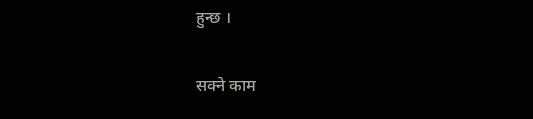हुन्छ ।

सक्ने काम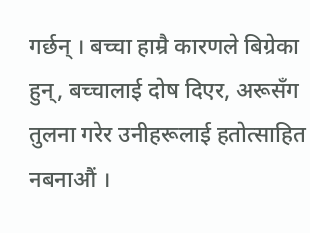गर्छन् । बच्चा हाम्रै कारणले बिग्रेका हुन्, बच्चालाई दोष दिएर, अरूसँग तुलना गरेर उनीहरूलाई हतोत्साहित नबनाऔं ।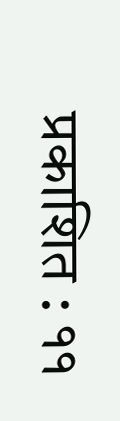प्रकाशित : ११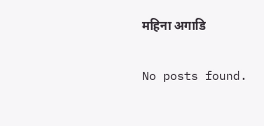महिना अगाडि

No posts found.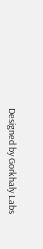Designed by Gorkhaly Labs